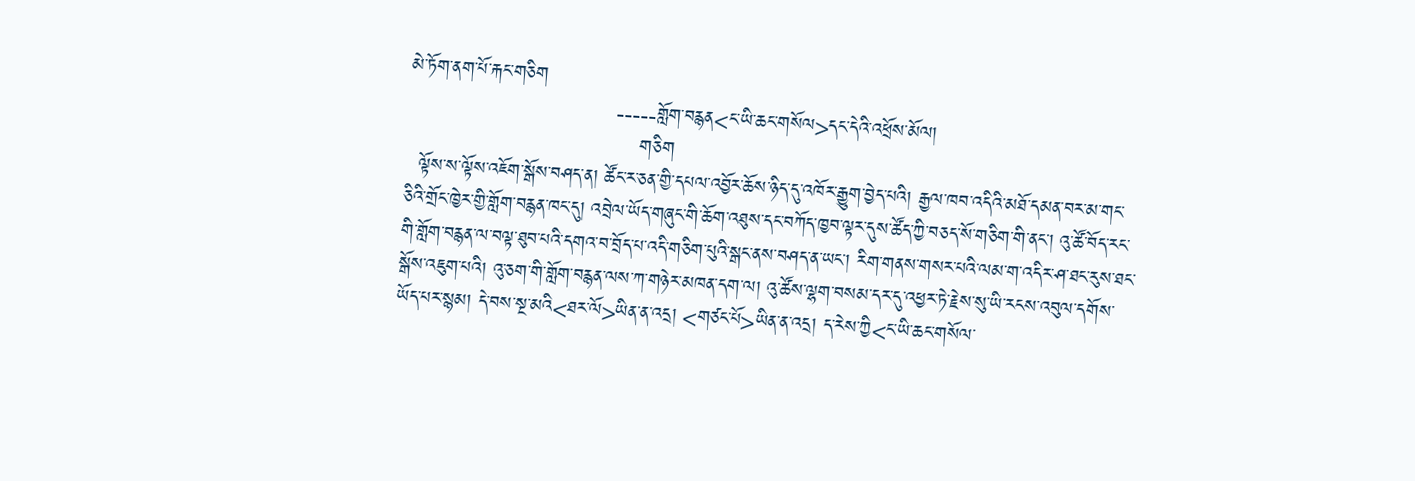མེ་ཏོག་ནག་པོ་རྐང་གཅིག
                                -----གློག་བརྙན<ང་ཡི་ཆང་གསོལ>དང་དེའི་འཕྲོས་མོལ།
                                    གཅིག
  ལྟོས་ས་ལྟོས་འཇོག་སྒོས་བཤད་ན། ཚོང་ར་ཅན་གྱི་དཔལ་འབྱོར་ཆོས་ཉིད་དུ་འཁོར་རྒྱུག་བྱེད་པའི། རྒྱལ་ཁབ་འདིའི་མཐོ་དམན་བར་མ་གང་ཅིའི་གྲོང་ཁྱེར་གྱི་གློག་བརྙན་ཁང་དུ། འབྲེལ་ཡོད་གཞུང་གི་ཆོག་འཐུས་དང་བཀོད་ཁྱབ་ལྟར་དུས་ཚོད་ཀྱི་བཅད་སོ་གཅིག་གི་ནང་། འུ་ཚོ་བོད་རང་གི་གློག་བརྙན་ལ་བལྟ་ཐུབ་པའི་དགའ་བ་བྲོད་པ་འདི་གཅིག་པུའི་སྒང་ནས་བཤད་ན་ཡང་། རིག་གནས་གསར་པའི་ལམ་ག་འདིར་ཤ་ཐང་རུས་ཐང་སྒོས་འཇུག་པའི། འུ་ཅག་གི་གློག་བརྙན་ལས་ཀ་གཉེར་མཁན་དག་ལ། འུ་ཚོས་ལྷག་བསམ་དར་དུ་འཕྱར་ཏེ་རྗེས་སུ་ཡི་རངས་འབུལ་དགོས་ཡོད་པར་སྙམ། དེ་བས་སྔ་མའི<ཐར་ལོ>ཡིན་ན་འདྲ། <གཙང་པོ>ཡིན་ན་འདྲ། ད་རེས་ཀྱི<ང་ཡི་ཆང་གསོལ་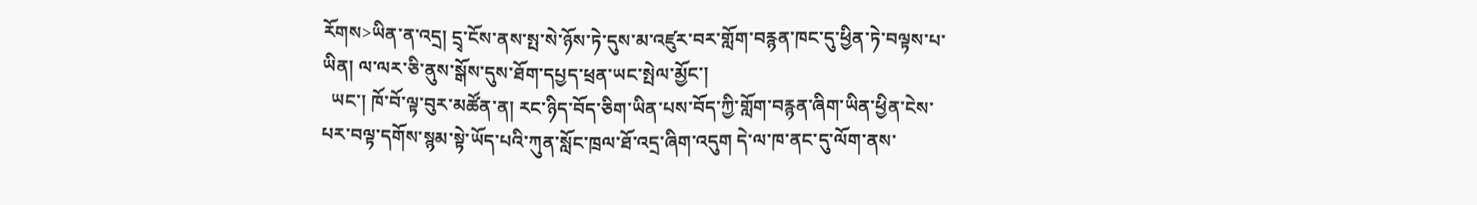རོགས>ཡིན་ན་འདྲ། དྲྭ་ངོས་ནས་སྤ་སེ་ཉོས་ཏེ་དུས་མ་འཛུར་བར་གློག་བརྙན་ཁང་དུ་ཕྱིན་ཏེ་བལྟས་པ་ཡིན། ལ་ལར་ཅི་ནུས་སྒོས་དུས་ཐོག་དཔྱད་ཕྲན་ཡང་སྤེལ་མྱོང་།
  ཡང་། ཁོ་བོ་ལྟ་བུར་མཚོན་ན། རང་ཉིད་བོད་ཅིག་ཡིན་པས་བོད་ཀྱི་གློག་བརྙན་ཞིག་ཡིན་ཕྱིན་ངེས་པར་བལྟ་དགོས་སྙམ་སྟེ་ཡོད་པའི་ཀུན་སློང་ཁྲལ་ཐོ་འདྲ་ཞིག་འདུག དེ་ལ་ཁ་ནང་དུ་ལོག་ནས་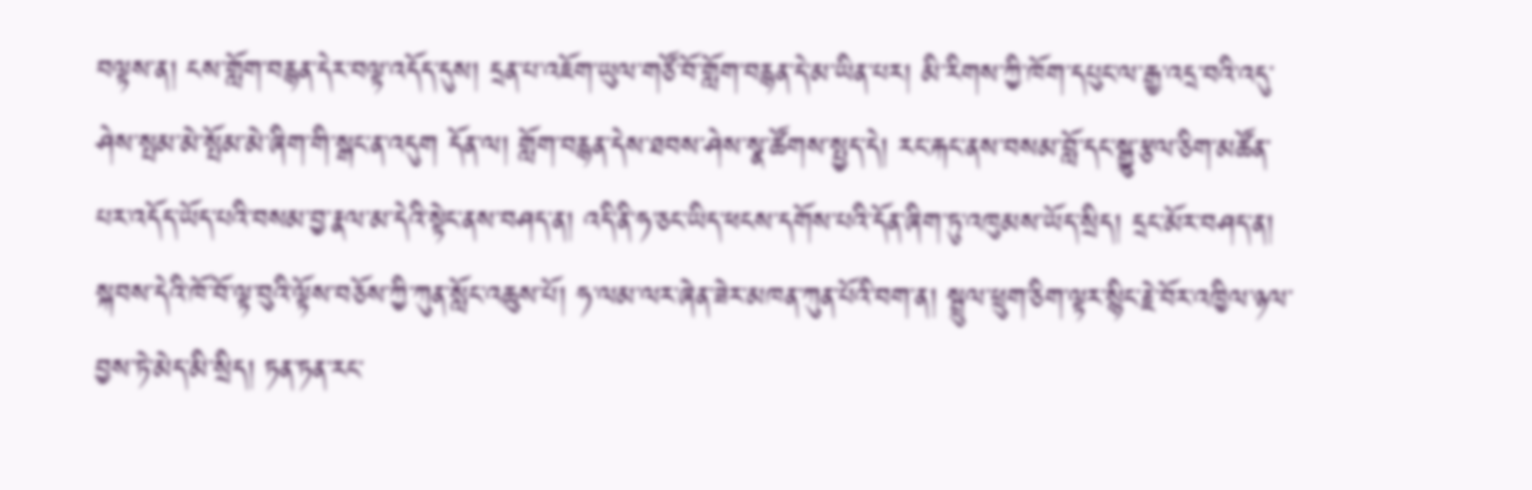བལྟས་ན། ངས་གློག་བརྙན་དེར་བལྟ་འདོད་དུས། དྲན་པ་འཇོག་ཡུལ་གཙོ་བོ་གློག་བརྙན་དེ་མ་ཡིན་པར། མི་རིགས་ཀྱི་ཁོག་དཔུང་ལ་རྒྱ་འདྲ་བའི་འདུ་ཤེས་སྤམ་མེ་སྤོམ་མེ་ཞིག་གི་སྒང་ན་འདུག དོན་ལ། གློག་བརྙན་དེས་ཐབས་ཤེས་སྣ་ཚོགས་སྤྱད་དེ། རང་རྐང་ནས་བསམ་བློ་དང་སྒྱུ་རྩལ་ཅིག་མཚོན་པར་འདོད་ཡོད་པའི་བསམ་བྱ་རྣལ་མ་དེའི་སྟེང་ནས་བཤད་ན། འདི་ནི་ཧ་ཅང་ཡིད་ཕངས་དགོས་པའི་དོན་ཞིག་ཏུ་འཁུམས་ཡོད་སྲིད། དྲང་མོར་བཤད་ན། སྐབས་དེའི་ཁོ་བོ་ལྟ་བུའི་ལྟོས་བཅོས་ཀྱི་ཀུན་སློང་འཆུས་པོ། ཧ་ལམ་ལར་ཞེན་ཟེར་མཁན་ཀུན་པོའི་བག་ན། སྦྲུལ་ཕྲུག་ཅིག་ལྟར་སྙིང་རྗེ་བོར་འཁྱིལ་ཉལ་བྱས་ཏེ་མེད་མི་སྲིད། ཏན་ཏན་རང་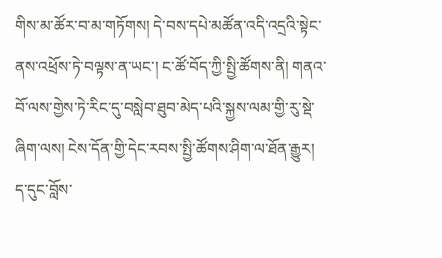གིས་མ་ཚོར་བ་མ་གཏོགས། དེ་བས་དཔེ་མཚོན་འདི་འདྲའི་སྟེང་ནས་འཕྲོས་ཏེ་བལྟས་ན་ཡང་། ང་ཚོ་བོད་ཀྱི་སྤྱི་ཚོགས་ནི། གནའ་བོ་ལས་གྱེས་ཏེ་རིང་དུ་བསླེབ་ཐུབ་མེད་པའི་སྐྱས་ལམ་གྱི་རུ་སྡེ་ཞིག་ལས། ངེས་དོན་གྱི་དེང་རབས་སྤྱི་ཚོགས་ཤིག་ལ་ཐོན་རྒྱུར། ད་དུང་བློས་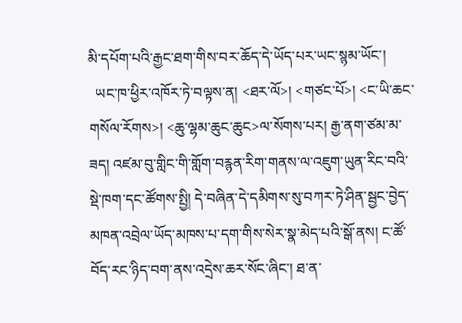མི་དཔོག་པའི་རྒྱང་ཐག་གིས་བར་ཆོད་དེ་ཡོད་པར་ཡང་སྙམ་ཡོང་།
  ཡང་ཁ་ཕྱིར་འཁོར་ཏེ་བལྟས་ན། <ཐར་ལོ>། <གཙང་པོ>། <ང་ཡི་ཆང་གསོལ་རོགས>། <ཆུ་ལྷམ་ཆུང་ཆུང>ལ་སོགས་པར། རྒྱ་ནག་ཙམ་མ་ཟད། འཛམ་བུ་གླིང་གི་གློག་བརྙན་རིག་གནས་ལ་འཇུག་ཡུན་རིང་བའི་སྡེ་ཁག་དང་ཚོགས་སྤྱི། དེ་བཞིན་དེ་དམིགས་སུ་བཀར་ཏེ་ཤིན་སྦྱང་བྱེད་མཁན་འབྲེལ་ཡོད་མཁས་པ་དག་གིས་སེར་སྣ་མེད་པའི་སྒོ་ནས། ང་ཚོ་བོད་རང་ཉིད་བག་ནས་འདྲེས་ཆར་སོང་ཞིང་། ཐ་ན་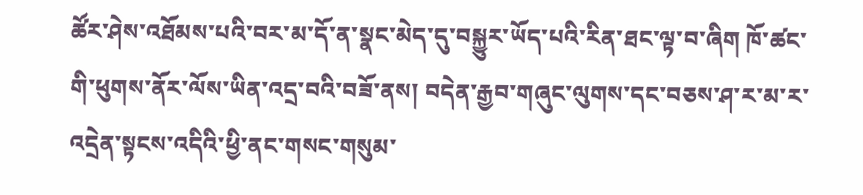ཚོར་ཤེས་འཐོམས་པའི་བར་མ་དོ་ན་སྣང་མེད་དུ་བསྐྱུར་ཡོད་པའི་རིན་ཐང་ལྟ་བ་ཞིག ཁོ་ཚང་གི་ཕུགས་ནོར་ལོས་ཡིན་འདྲ་བའི་བཟོ་ནས། བདེན་རྒྱབ་གཞུང་ལུགས་དང་བཅས་ཤ་ར་མ་ར་འདྲེན་སྟངས་འདིའི་ཕྱི་ནང་གསང་གསུམ་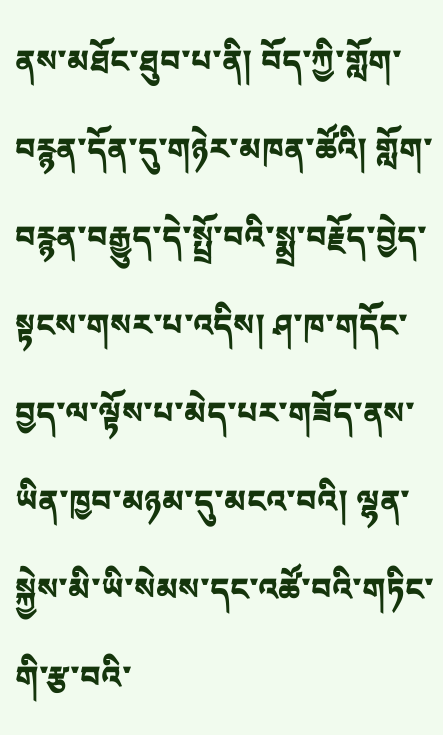ནས་མཐོང་ཐུབ་པ་ནི། བོད་ཀྱི་གློག་བརྙན་དོན་དུ་གཉེར་མཁན་ཚོའི། གློག་བརྙན་བརྒྱུད་དེ་སྤྲོ་བའི་སྨྲ་བརྗོད་བྱེད་སྟངས་གསར་པ་འདིས། ཤ་ཁ་གདོང་བྱད་ལ་ལྟོས་པ་མེད་པར་གཟོད་ནས་ཡིན་ཁྱབ་མཉམ་དུ་མངའ་བའི། ལྷན་སྐྱེས་མི་ཡི་སེམས་དང་འཚོ་བའི་གཏིང་གི་རྩ་བའི་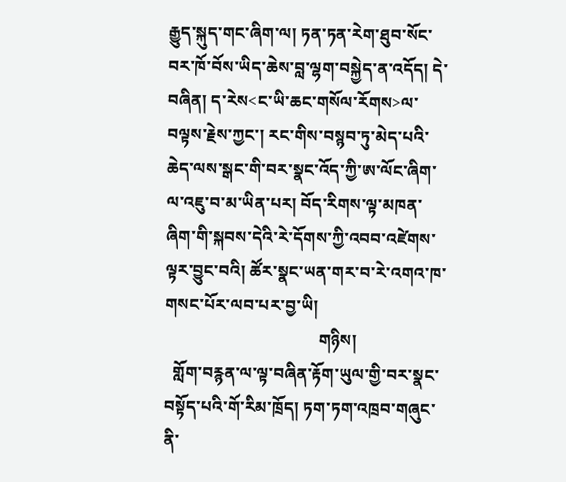རྒྱུད་སྐུད་གང་ཞིག་ལ། ཏན་ཏན་རེག་ཐུབ་སོང་བར་ཁོ་བོས་ཡིད་ཆེས་བླ་ལྷག་བསྐྱེད་ན་འདོད། དེ་བཞིན། ད་རེས<ང་ཡི་ཆང་གསོལ་རོགས>ལ་བལྟས་རྗེས་ཀྱང་། རང་གིས་བསྙབ་ཏུ་མེད་པའི་ཆེད་ལས་སྒང་གི་བར་སྣང་འོད་ཀྱི་ཨ་ལོང་ཞིག་ལ་འཇུ་བ་མ་ཡིན་པར། བོད་རིགས་ལྟ་མཁན་ཞིག་གི་སྐབས་དེའི་རེ་དོགས་ཀྱི་འབབ་འཛེགས་ལྟར་བྱུང་བའི། ཚོར་སྣང་ཡན་གར་བ་རེ་འགའ་ཁ་གསང་པོར་ལབ་པར་བྱ་ཡི།
                                     གཉིས།
  གློག་བརྙན་ལ་ལྟ་བཞིན་རྟོག་ཡུལ་གྱི་བར་སྣང་བསྟོད་པའི་གོ་རིམ་ཁྲོད། ཏག་ཏག་འཁྲབ་གཞུང་ནི་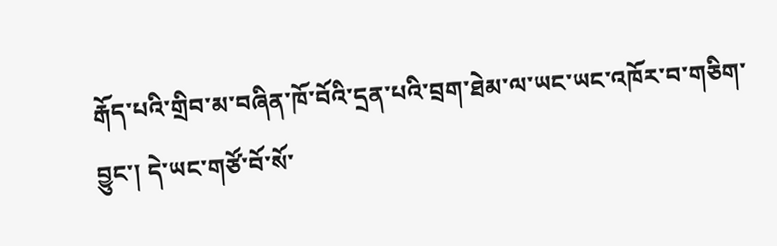རྒོད་པའི་གྲིབ་མ་བཞིན་ཁོ་བོའི་དྲན་པའི་བྲག་ཐེམ་ལ་ཡང་ཡང་འཁོར་བ་གཅིག་བྱུང་། དེ་ཡང་གཙོ་བོ་སོ་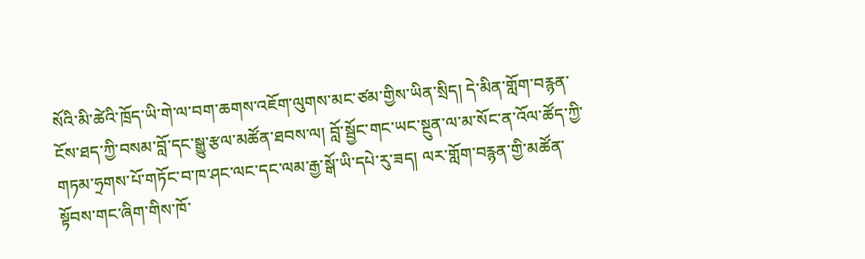སོའི་མི་ཚེའི་ཁྲོད་ཡི་གེ་ལ་བག་ཆགས་འཇོག་ལུགས་མང་ཙམ་གྱིས་ཡིན་སྲིད། དེ་མིན་གློག་བརྙན་ངོས་ཐད་ཀྱི་བསམ་བློ་དང་སྒྱུ་རྩལ་མཚོན་ཐབས་ལ། བློ་སྦྱོང་གང་ཡང་སྔུན་ལ་མ་སོང་ན་འོལ་ཚོད་ཀྱི་གཏམ་ཧྲགས་པོ་གཏོང་བ་ཁ་ཤང་ལང་དང་ལམ་རྒྱ་སྒོ་ཡི་དཔེ་རུ་ཟད། ལར་གློག་བརྙན་གྱི་མཚོན་སྟོབས་གང་ཞིག་གིས་ཁོ་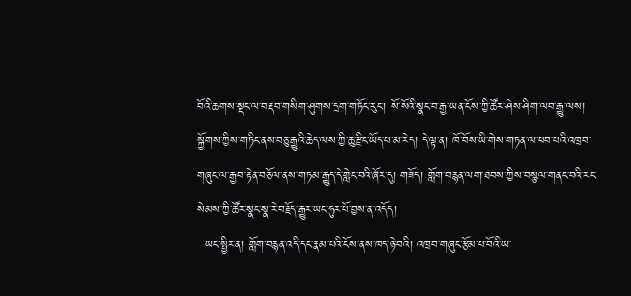བོའི་ཆགས་སྡང་ལ་བརྡབ་གསིག་ཤུགས་དྲག་གཏོང་རུང་། སོ་སོའི་སྣང་བ་རྒྱ་ཡན་ངོས་ཀྱི་ཚོར་ཤེས་ཤིག་ལབ་རྒྱུ་ལས། སྐྱོགས་ཀྱིས་གཏིང་ནས་བཅུ་རྒྱུའི་ཆེད་ལས་ཀྱི་ཆུ་རྫིང་ཡོད་པ་མ་རེད། དེ་ལྟ་ན། ཁོ་བོས་ཡི་གེས་གཏན་ལ་ཕབ་པའི་འཁྲབ་གཞུང་ལ་རྒྱབ་རྟེན་བཅོལ་ནས་གཏམ་རྒྱུད་དེ་གླེང་བའི་ཞོར་དུ། གཟོད། གློག་བརྙན་ལག་ཐབས་ཀྱིས་བསྩལ་གནང་བའི་རང་སེམས་ཀྱི་ཚོར་སྣང་སྣ་རེ་བརྗོད་རྒྱུར་ཡང་ཧུར་པོ་བྱས་ན་འདོད།
  ཡང་སྤྱིར་ན། གློག་བརྙན་འདི་དང་རྣམ་པའི་ངོས་ནས་ཁད་ཉེ་བའི། འཁྲབ་གཞུང་རྩོམ་པ་བོའི་ཡ་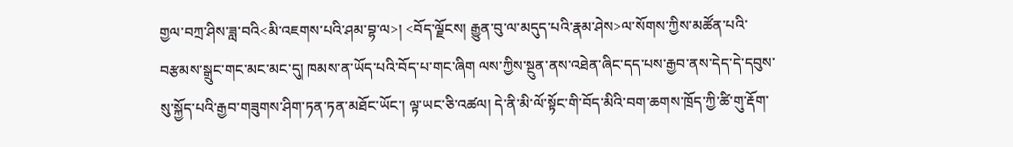གྱལ་བཀྲ་ཤིས་ཟླ་བའི<མི་འཇགས་པའི་ཤམ་བྷ་ལ>། <བོད་ལྗོངས། རྒྱུན་བུ་ལ་མདུད་པའི་རྣམ་ཤེས>ལ་སོགས་ཀྱིས་མཚོན་པའི་བརྩམས་སྒྲུང་གང་མང་མང་དུ། ཁམས་ན་ཡོད་པའི་བོད་པ་གང་ཞིག ལས་ཀྱིས་སྔུན་ནས་འཐེན་ཞིང་དད་པས་རྒྱབ་ནས་དེད་དེ་དབུས་སུ་སྐྱོད་པའི་རྒྱབ་གཟུགས་ཤིག་ཏན་ཏན་མཐོང་ཡོང་། ལྟ་ཡང་ཅི་འཚལ། དེ་ནི་མི་ལོ་སྟོང་གི་བོད་མིའི་བག་ཆགས་ཁྲོད་ཀྱི་ཚི་གུ་རྡོག་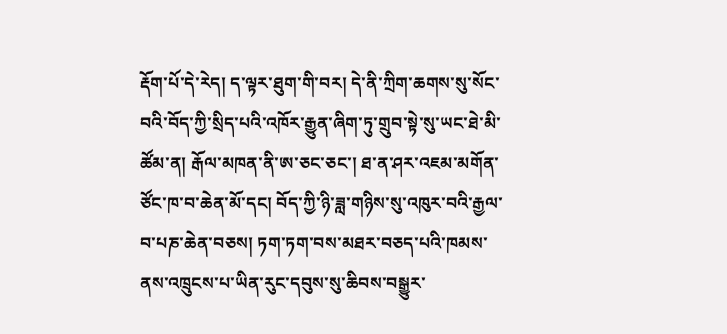རྡོག་པོ་དེ་རེད། ད་ལྟར་ཐུག་གི་བར། དེ་ནི་ཀྲིག་ཆགས་སུ་སོང་བའི་བོད་ཀྱི་སྲིད་པའི་འཁོར་རྒྱུན་ཞིག་ཏུ་གྲུབ་སྟེ་སུ་ཡང་ཐེ་མི་ཚོམ་ན། རྒོལ་མཁན་ནི་ཨ་ཅང་ཅང་། ཐ་ན་ཤར་འཇམ་མགོན་ཙོང་ཁ་བ་ཆེན་མོ་དང། བོད་ཀྱི་ཉི་ཟླ་གཉིས་སུ་འཁུར་བའི་རྒྱལ་བ་པཎ་ཆེན་བཅས། ཏག་ཏག་བས་མཐར་བཅད་པའི་ཁམས་ནས་འཁྲུངས་པ་ཡིན་རུང་དབུས་སུ་ཆིབས་བསྒྱུར་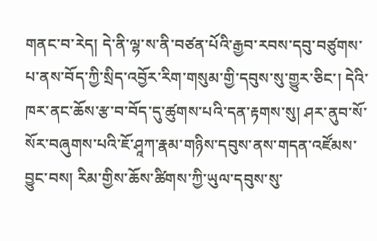གནང་བ་རེད། དེ་ནི་ལྷ་ས་ནི་བཙན་པོའི་རྒྱབ་རབས་དབུ་བཙུགས་པ་ནས་བོད་ཀྱི་སྲིད་འབྱོར་རིག་གསུམ་གྱི་དབུས་སུ་གྱུར་ཅིང་། དེའི་ཁར་ནང་ཆོས་རྩ་བ་བོད་དུ་ཚུགས་པའི་དན་རྟགས་སུ། ཤར་ནུབ་སོ་སོར་བཞུགས་པའི་ཇོ་ཤཱཀ་རྣམ་གཉིས་དབུས་ནས་གདན་འཛོམས་བྱུང་བས། རིམ་གྱིས་ཆོས་ཚིགས་ཀྱི་ཡུལ་དབུས་སུ་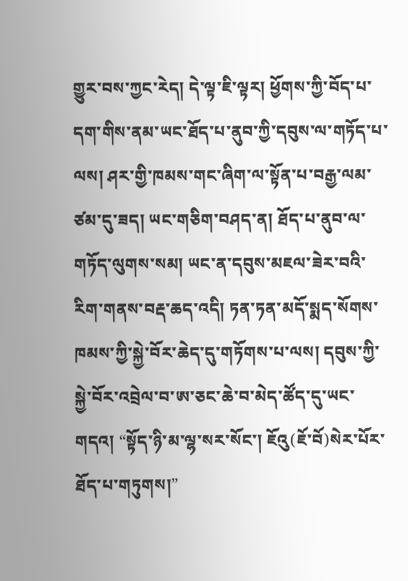གྱུར་བས་ཀྱང་རེད། དེ་ལྟ་ཇི་ལྟར། ཕྱོགས་ཀྱི་བོད་པ་དག་གིས་ནམ་ཡང་ཐོད་པ་ནུབ་ཀྱི་དབུས་ལ་གཏོད་པ་ལས། ཤར་གྱི་ཁམས་གང་ཞིག་ལ་སྟོན་པ་བརྒྱ་ལམ་ཙམ་དུ་ཟད། ཡང་གཅིག་བཤད་ན། ཐོད་པ་ནུབ་ལ་གཏོད་ལུགས་སམ། ཡང་ན་དབུས་མཇལ་ཟེར་བའི་རིག་གནས་བརྡ་ཆད་འདི། ཏན་ཏན་མདོ་སྨད་སོགས་ཁམས་ཀྱི་སྐྱེ་བོར་ཆེད་དུ་གཏོགས་པ་ལས། དབུས་ཀྱི་སྐྱེ་བོར་འབྲེལ་བ་ཨ་ཅང་ཆེ་བ་མེད་ཚོད་དུ་ཡང་གདའ། “སྟོད་ཉི་མ་ལྷ་སར་སོང་། ཇོའུ(ཇོ་བོ)སེར་པོར་ཐོད་པ་གཏུགས།”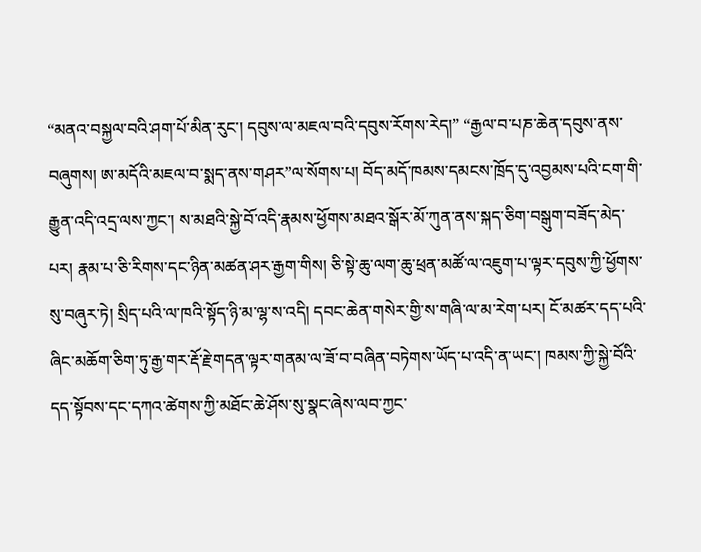“མནའ་བསྐྱལ་བའི་ཤག་པོ་མིན་རུང་། དབུས་ལ་མཇལ་བའི་དབུས་རོགས་རེད།” “རྒྱལ་བ་པཎ་ཆེན་དབུས་ནས་བཞུགས། ཨ་མདོའི་མཇལ་བ་སྨད་ནས་གཤར”ལ་སོགས་པ། བོད་མདོ་ཁམས་དམངས་ཁྲོད་དུ་འབྱམས་པའི་ངག་གི་རྒྱུན་འདི་འདྲ་ལས་ཀྱང་། ས་མཐའི་སྐྱེ་བོ་འདི་རྣམས་ཕྱོགས་མཐའ་སྒོར་མོ་ཀུན་ནས་སྐད་ཅིག་བསྒུག་བཟོད་མེད་པར། རྣམ་པ་ཅི་རིགས་དང་ཉིན་མཚན་ཤར་རྒྱག་གིས། ཅི་སྟེ་ཆུ་ལག་ཆུ་ཕྲན་མཚོ་ལ་འཇུག་པ་ལྟར་དབུས་ཀྱི་ཕྱོགས་སུ་བཞུར་ཏེ། སྲིད་པའི་ལ་ཁའི་སྟོད་ཉི་མ་ལྷ་ས་འདི། དབང་ཆེན་གསེར་གྱི་ས་གཞི་ལ་མ་རེག་པར། ངོ་མཚར་དད་པའི་ཞིང་མཆོག་ཅིག་ཏུ་རྒྱ་གར་རྡོ་རྗེ་གདན་ལྟར་གནམ་ལ་ཟོ་བ་བཞིན་བཏེགས་ཡོད་པ་འདི་ན་ཡང་། ཁམས་ཀྱི་སྐྱེ་བོའི་དད་སྟོབས་དང་དཀའ་ཚེགས་ཀྱི་མཐོང་ཆེ་ཤོས་སུ་སྣང་ཞེས་ལབ་ཀྱང་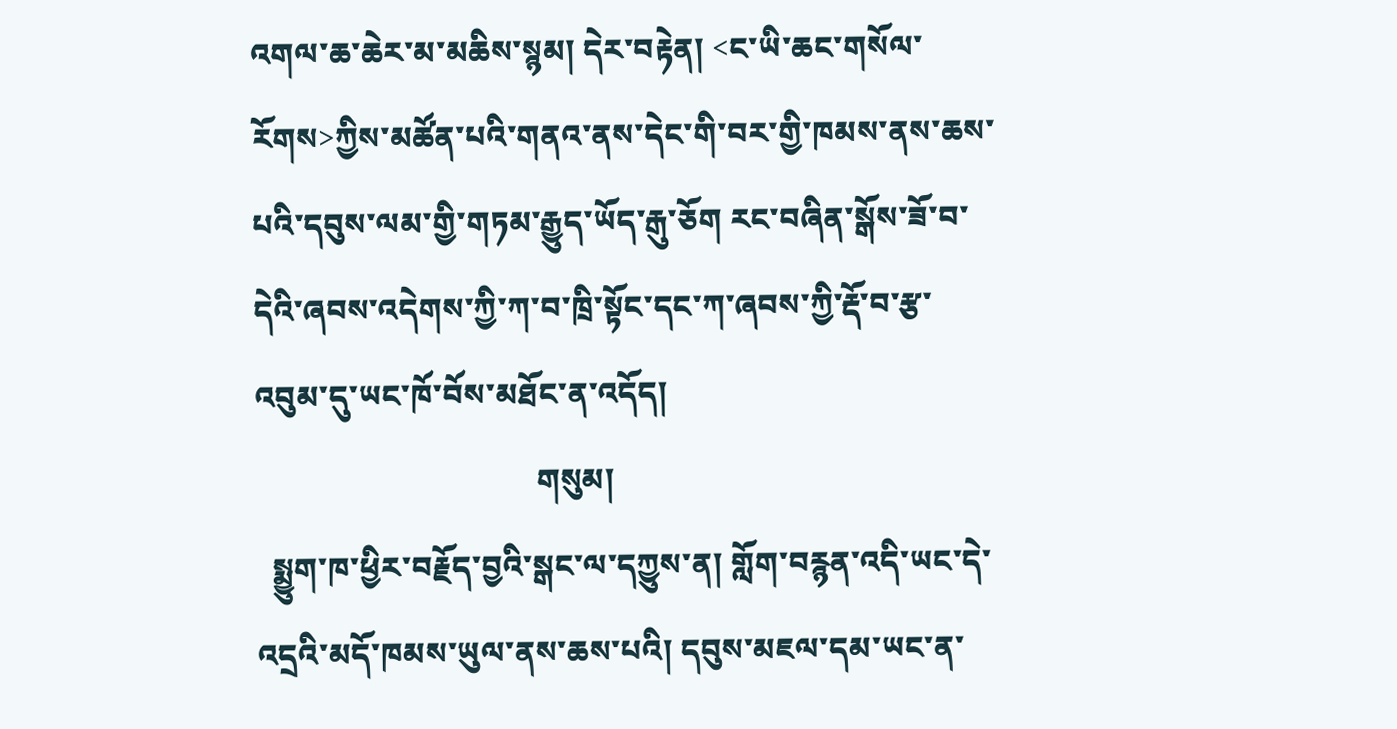འགལ་ཆ་ཆེར་མ་མཆིས་སྙམ། དེར་བརྟེན། <ང་ཡི་ཆང་གསོལ་རོགས>ཀྱིས་མཚོན་པའི་གནའ་ནས་དེང་གི་བར་གྱི་ཁམས་ནས་ཆས་པའི་དབུས་ལམ་གྱི་གཏམ་རྒྱུད་ཡོད་རྒུ་ཅོག རང་བཞིན་སྒོས་ཟོ་བ་དེའི་ཞབས་འདེགས་ཀྱི་ཀ་བ་ཁྲི་སྟོང་དང་ཀ་ཞབས་ཀྱི་རྡོ་བ་རྩ་འབུམ་དུ་ཡང་ཁོ་བོས་མཐོང་ན་འདོད།
                                    གསུམ།
  སྨྱུག་ཁ་ཕྱིར་བརྗོད་བྱའི་སྒང་ལ་དཀྱུས་ན། གློག་བརྙན་འདི་ཡང་དེ་འདྲའི་མདོ་ཁམས་ཡུལ་ནས་ཆས་པའི། དབུས་མཇལ་དམ་ཡང་ན་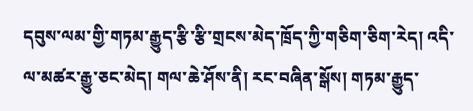དབུས་ལམ་གྱི་གཏམ་རྒྱུད་རྩི་རྩི་གྲངས་མེད་ཁྲོད་ཀྱི་གཅིག་ཅིག་རེད། འདི་ལ་མཚར་རྒྱུ་ཅང་མེད། གལ་ཆེ་ཤོས་ནི། རང་བཞིན་སྒོས། གཏམ་རྒྱུད་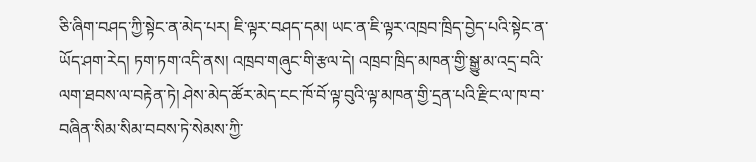ཅི་ཞིག་བཤད་ཀྱི་སྟེང་ན་མེད་པར། ཇི་ལྟར་བཤད་དམ། ཡང་ན་ཇི་ལྟར་འཁྲབ་ཁྲིད་བྱེད་པའི་སྟེང་ན་ཡོད་ཤག་རེད། ཏག་ཏག་འདི་ནས། འཁྲབ་གཞུང་གི་རྩལ་དེ། འཁྲབ་ཁྲིད་མཁན་གྱི་སྒྱུ་མ་འདྲ་བའི་ལག་ཐབས་ལ་བརྟེན་ཏེ། ཤེས་མེད་ཚོར་མེད་ངང་ཁོ་བོ་ལྟ་བུའི་ལྟ་མཁན་གྱི་དྲན་པའི་རྫིང་ལ་ཁ་བ་བཞིན་སིམ་སིམ་བབས་ཏེ་སེམས་ཀྱི་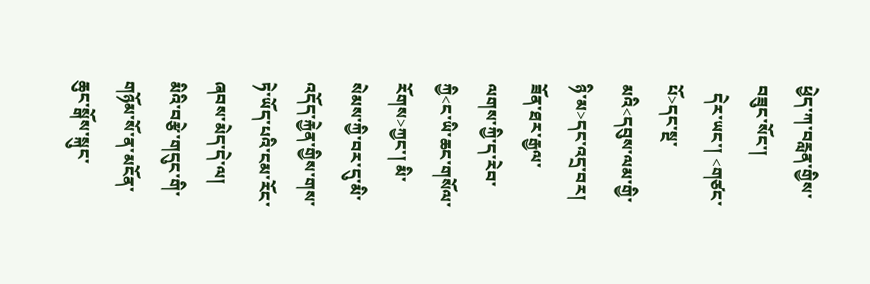ཕྱེད་ཀ་བརླན་གྱིས་བཟུང་སོང་།
  དེར་ཡང་། <གཙང་པོ>དང་སྔ་མའི<དབུས་ལམ་གྱི་ཉི་མ>དང་འདྲ་བར། ཟོན་ཐར་རྒྱལ་ལགས་ཀྱི་ད་རེབ་ཀྱི<ང་ཡི་ཆང་གསོལ་རོགས>ཀྱང་། མི་སེམས་ཀྱི་བར་དུ་མི་འདོད་རྐྱེན་གྱིས་གས་ཏེ་ཡོད་པའི་ངམ་རོང་ཞབས་མེད་དེ་ལ། མིའི་བརྩེ་གདུང་གི་གཉོམ་སོ་ན་མངོན་ཆུང་སྒོས་སྐུང་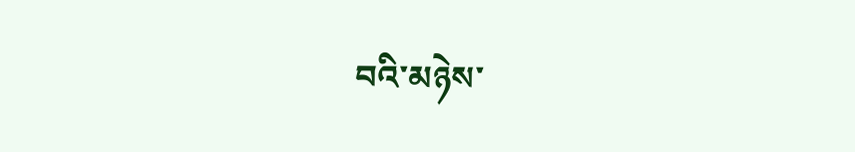བའི་མཉེས་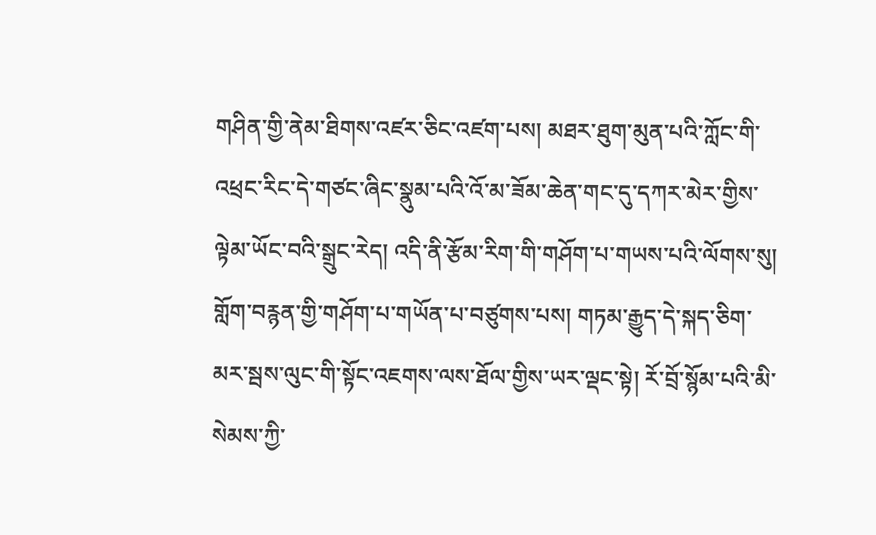གཤིན་གྱི་ནེམ་ཐིགས་འཛར་ཅིང་འཛག་པས། མཐར་ཐུག་མུན་པའི་ཀློང་གི་འཕྲང་རིང་དེ་གཙང་ཞིང་སྣུམ་པའི་འོ་མ་ཟོམ་ཆེན་གང་དུ་དཀར་མེར་གྱིས་ལྟེམ་ཡོང་བའི་སྒྲུང་རེད། འདི་ནི་རྩོམ་རིག་གི་གཤོག་པ་གཡས་པའི་ལོགས་སུ། གློག་བརྙན་གྱི་གཤོག་པ་གཡོན་པ་བཙུགས་པས། གཏམ་རྒྱུད་དེ་སྐད་ཅིག་མར་སྦས་ལུང་གི་སྟོང་འཇགས་ལས་ཐོལ་གྱིས་ཡར་ལྡང་སྟེ། རོ་བྲོ་སྙོམ་པའི་མི་སེམས་ཀྱི་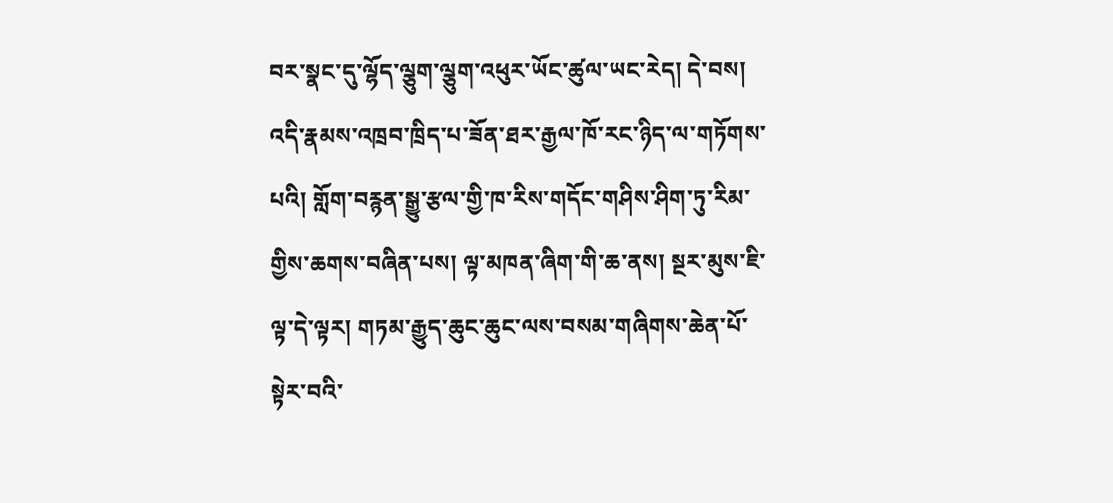བར་སྣང་དུ་ལྷོད་ལྕུག་ལྕུག་འཕུར་ཡོང་ཚུལ་ཡང་རེད། དེ་བས། འདི་རྣམས་འཁྲབ་ཁྲིད་པ་ཟོན་ཐར་རྒྱལ་ཁོ་རང་ཉིད་ལ་གཏོགས་པའི། གློག་བརྙན་སྒྱུ་རྩལ་གྱི་ཁ་རིས་གདོང་གཤིས་ཤིག་ཏུ་རིམ་གྱིས་ཆགས་བཞིན་པས། ལྟ་མཁན་ཞིག་གི་ཆ་ནས། སྔར་མུས་ཇི་ལྟ་དེ་ལྟར། གཏམ་རྒྱུད་ཆུང་ཆུང་ལས་བསམ་གཞིགས་ཆེན་པོ་སྟེར་བའི་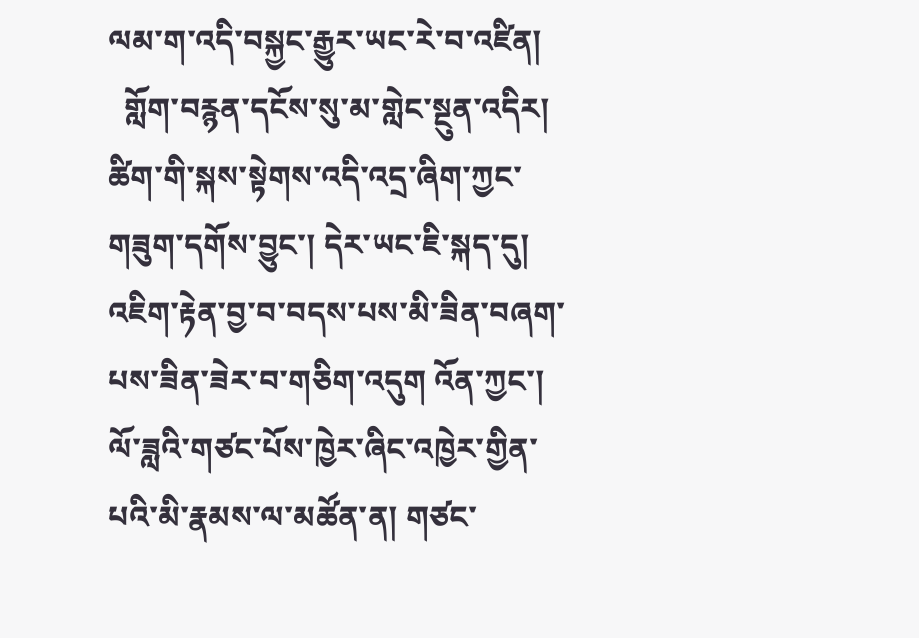ལམ་ག་འདི་བསྐྱང་རྒྱུར་ཡང་རེ་བ་འཛིན།
  གློག་བརྙན་དངོས་སུ་མ་གླེང་སྔུན་འདིར། ཚིག་གི་སྐས་སྟེགས་འདི་འདྲ་ཞིག་ཀྱང་གཟུག་དགོས་བྱུང་། དེར་ཡང་ཇི་སྐད་དུ། འཇིག་རྟེན་བྱ་བ་བདས་པས་མི་ཟིན་བཞག་པས་ཟིན་ཟེར་བ་གཅིག་འདུག འོན་ཀྱང་། ལོ་ཟླའི་གཙང་པོས་ཁྱེར་ཞིང་འཁྱེར་གྱིན་པའི་མི་རྣམས་ལ་མཚོན་ན། གཙང་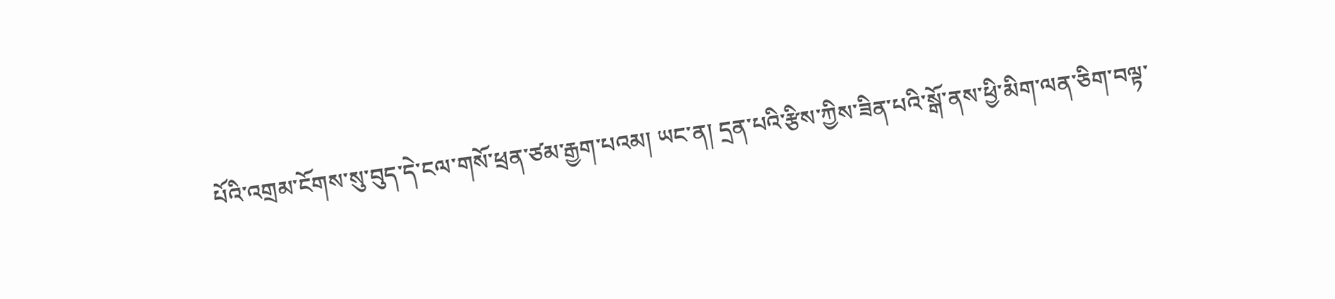པོའི་འགྲམ་ངོགས་སུ་བུད་དེ་ངལ་གསོ་ཕྲན་ཙམ་རྒྱག་པའམ། ཡང་ན། དྲན་པའི་རྩིས་ཀྱིས་ཟིན་པའི་སྒོ་ནས་ཕྱི་མིག་ལན་ཅིག་བལྟ་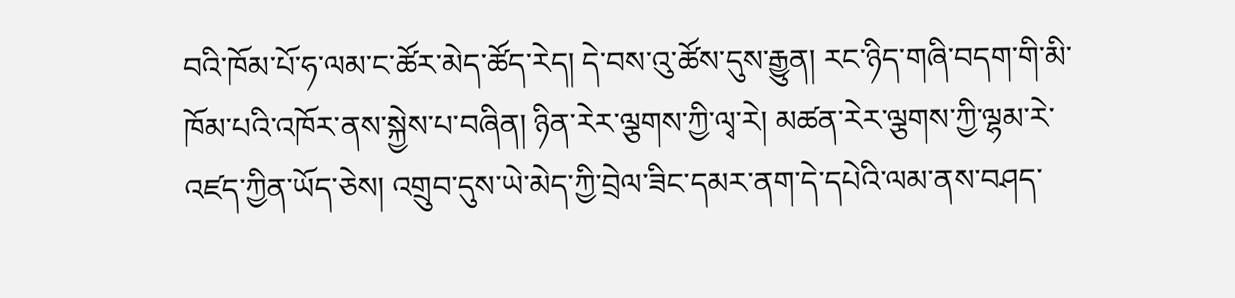བའི་ཁོམ་པོ་ཧ་ལམ་ང་ཚོར་མེད་ཚོད་རེད། དེ་བས་འུ་ཚོས་དུས་རྒྱུན། རང་ཉིད་གཞི་བདག་གི་མི་ཁོམ་པའི་འཁོར་ནས་སྐྱེས་པ་བཞིན། ཉིན་རེར་ལྕགས་ཀྱི་ལྭ་རེ། མཚན་རེར་ལྕགས་ཀྱི་ལྷམ་རེ་འཛད་ཀྱིན་ཡོད་ཅེས། འགྲུབ་དུས་ཡེ་མེད་ཀྱི་བྲེལ་ཟིང་དམར་ནག་དེ་དཔེའི་ལམ་ནས་བཤད་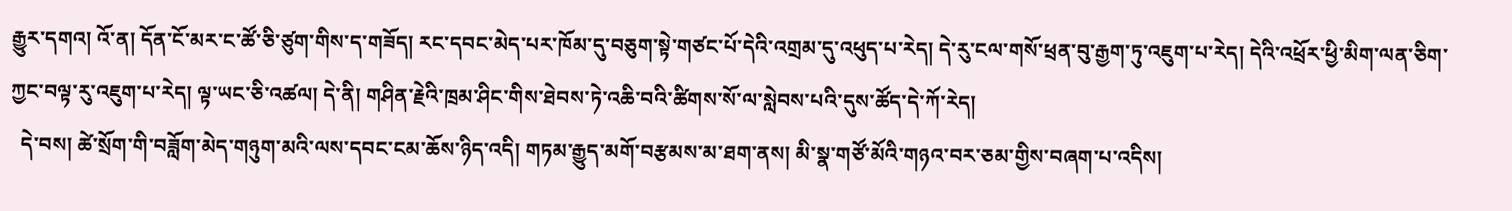རྒྱུར་དགའ། འོ་ན། དོན་ངོ་མར་ང་ཚོ་ཅི་ཙུག་གིས་ད་གཟོད། རང་དབང་མེད་པར་ཁོམ་དུ་བཅུག་སྟེ་གཙང་པོ་དེའི་འགྲམ་དུ་འཕུད་པ་རེད། དེ་རུ་ངལ་གསོ་ཕྲན་བུ་རྒྱག་ཏུ་འཇུག་པ་རེད། དེའི་འཕྲོར་ཕྱི་མིག་ལན་ཅིག་ཀྱང་བལྟ་རུ་འཇུག་པ་རེད། ལྟ་ཡང་ཅི་འཚལ། དེ་ནི། གཤིན་རྗེའི་ཁྲམ་ཤིང་གིས་ཐེབས་ཏེ་འཆི་བའི་ཚིགས་སོ་ལ་སླེབས་པའི་དུས་ཚོད་དེ་ཀོ་རེད།
  དེ་བས། ཚེ་སྲོག་གི་བཟློག་མེད་གཉུག་མའི་ལས་དབང་ངམ་ཆོས་ཉིད་འདི། གཏམ་རྒྱུད་མགོ་བརྩམས་མ་ཐག་ནས། མི་སྣ་གཙོ་མོའི་གཉའ་བར་ཅམ་གྱིས་བཞག་པ་འདིས།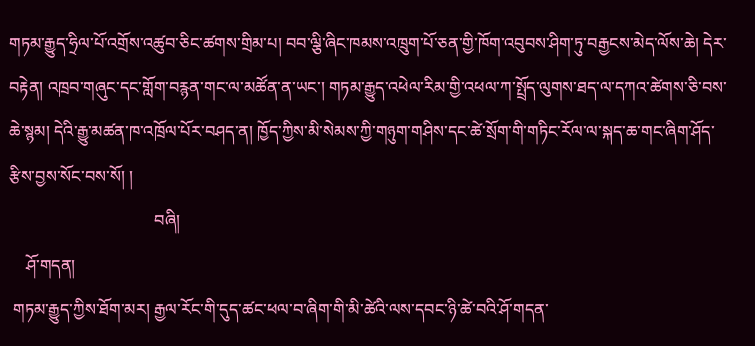གཏམ་རྒྱུད་ཧྲིལ་པོ་འགྲོས་འཚུབ་ཅིང་ཚགས་གྲིམ་པ། བབ་ལྕི་ཞིང་ཁམས་འཁྲུག་པོ་ཅན་གྱི་ཁོག་འབུབས་ཤིག་ཏུ་བརྒྱངས་མེད་ལོས་ཆེ། དེར་བརྟེན། འཁྲབ་གཞུང་དང་གློག་བརྙན་གང་ལ་མཚོན་ན་ཡང་། གཏམ་རྒྱུད་འཕེལ་རིམ་གྱི་འཕལ་ཀ་སྤྲོད་ལུགས་ཐད་ལ་དཀའ་ཚེགས་ཅི་བས་ཆེ་སྙམ། དེའི་རྒྱུ་མཚན་ཁ་འཁྲོལ་པོར་བཤད་ན། ཁྱོད་ཀྱིས་མི་སེམས་ཀྱི་གཉུག་གཤིས་དང་ཚེ་སྲོག་གི་གཏིང་རོལ་ལ་སྐད་ཆ་གང་ཞིག་ཤོད་རྩིས་བྱས་སོང་བས་སོ། །
                                   བཞི།
    ཤོ་གདན།
 གཏམ་རྒྱུད་ཀྱིས་ཐོག་མར། རྒྱལ་རོང་གི་དུད་ཚང་ཕལ་བ་ཞིག་གི་མི་ཚེའི་ལས་དབང་ཉི་ཚེ་བའི་ཤོ་གདན་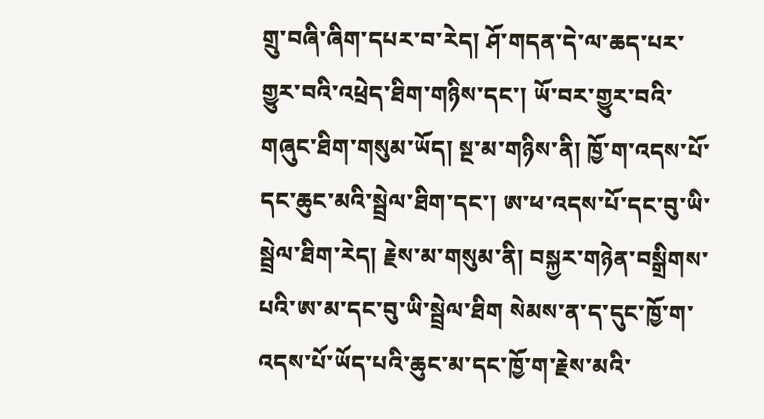གྲུ་བཞི་ཞིག་དཔར་བ་རེད། ཤོ་གདན་དེ་ལ་ཆད་པར་གྱུར་བའི་འཕྲེད་ཐིག་གཉིས་དང་། ཡོ་བར་གྱུར་བའི་གཞུང་ཐིག་གསུམ་ཡོད། སྔ་མ་གཉིས་ནི། ཁྱོ་ག་འདས་པོ་དང་ཆུང་མའི་སྦྲེལ་ཐིག་དང་། ཨ་ཕ་འདས་པོ་དང་བུ་ཡི་སྦྲེལ་ཐིག་རེད། རྗེས་མ་གསུམ་ནི། བསྐྱར་གཉེན་བསྒྲིགས་པའི་ཨ་མ་དང་བུ་ཡི་སྦྲེལ་ཐིག སེམས་ན་ད་དུང་ཁྱོ་ག་འདས་པོ་ཡོད་པའི་ཆུང་མ་དང་ཁྱོ་ག་རྗེས་མའི་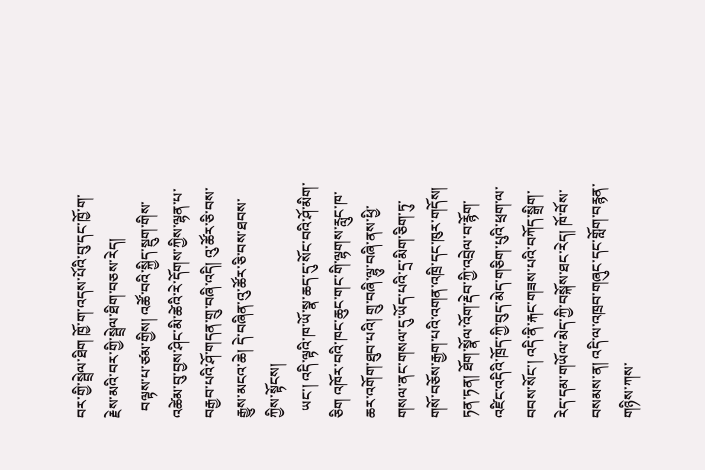བར་གྱི་སྦྲེལ་ཐིག ཁྱོ་ག་འདས་པོའི་བུ་དང་ཁྱོ་ག་རྗེས་མའི་བར་གྱི་སྦྲེལ་ཐིག་བཅས་རེད།
  བལྟས་པ་ཙམ་གྱིས། འཚོ་བའི་སྐྱིད་སྡུག་གིས་འཚེམ་བུ་བྱས་ཤིང་མི་ཚེའི་རེ་དོགས་ཀྱིས་ལྷན་པ་བརྒྱབ་པའི་ཤོ་གདན་གྲུ་བཞི་འདི། འུ་ཚོར་ཅི་བས་རྒྱུས་མངའ་ཆེ། དེ་བཞིན་འུ་ཚོར་ཅི་བས་ཐབས་ཀྱིས་སྟོངས།
  ཡང་། འདི་ལྟའི་ཁ་ཡོ་སྣ་ཆད་དུ་སོང་བའི་ཤོ་མིག་ཅིག འཁོར་བའི་ཁང་ཆུང་གང་གི་ལྷགས་རླུང་ཁ་ཆར་འགོག་ཐུབ་པའི། གྲུ་བཞི་ལྷུ་བཞི་ནས་ཕྱི་གསལ་ནང་གསལ་དུ་ཡོད་པའི་དྲ་མིག་ཅིག་ཏུ་གསོ་བཅོས་རྒྱག་པའི་འགན་འཁྲི་དང་ཁུར་གདོས། ཏན་ཏན། ཐོག་སྣོལ་འོག་རྡེབ་ཀྱི་འབྲེལ་བ་རྙོག་འཛིང་འདིའི་ཁྲོད་ཀྱི་བུད་མེད་གཅིག་པུའི་ཕྲག་ལ་བབས་སོང་། འདི་ནི་རྐང་གཟས་པའི་བཀོད་སྒྲིག་རེད་དམ་གཡོལ་མེད་ཀྱི་བསྐོས་ཐང་རེད། ཁོ་བོས་བསམས་ན། འདི་ལ་འཁྲབ་གཞུང་དང་གློག་བརྙན་གཉིས་ཀས་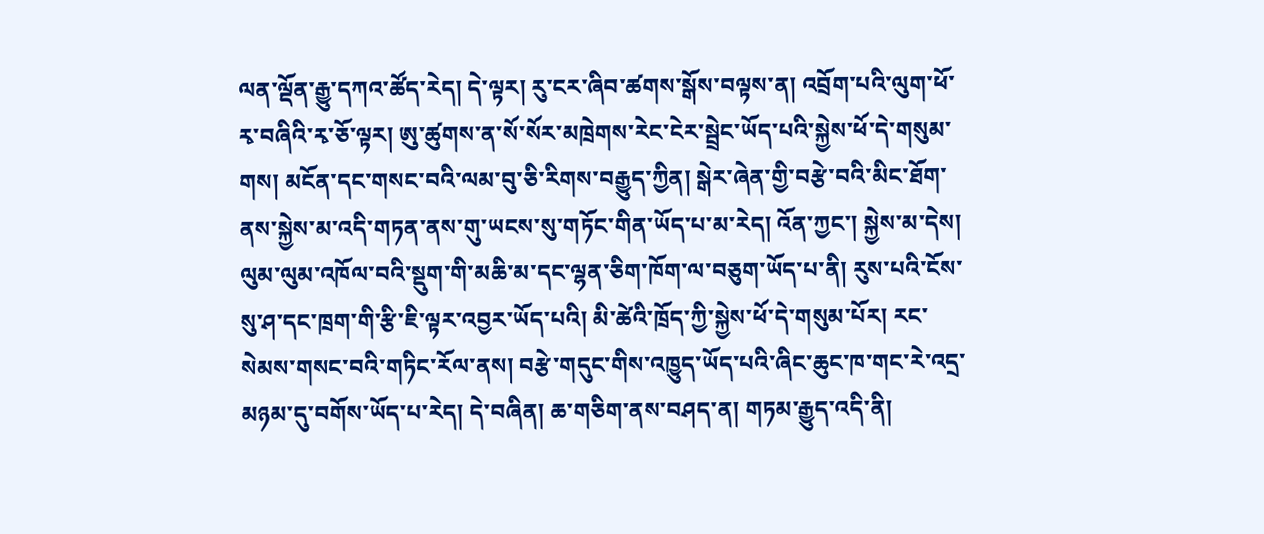ལན་ལྡོན་རྒྱུ་དཀའ་ཚོད་རེད། དེ་ལྟར། རུ་ངར་ཞིབ་ཚགས་སྒོས་བལྟས་ན། འབྲོག་པའི་ལུག་ཕོ་རྭ་བཞིའི་རྭ་ཅོ་ལྟར། ཨུ་ཚུགས་ན་སོ་སོར་མཁྲེགས་རེང་ངེར་སྦྲེང་ཡོད་པའི་སྐྱེས་ཕོ་དེ་གསུམ་གས། མངོན་དང་གསང་བའི་ལམ་བུ་ཅི་རིགས་བརྒྱུད་ཀྱིན། སྒེར་ཞེན་གྱི་བརྩེ་བའི་མིང་ཐོག་ནས་སྐྱེས་མ་འདི་གཏན་ནས་གུ་ཡངས་སུ་གཏོང་གིན་ཡོད་པ་མ་རེད། འོན་ཀྱང་། སྐྱེས་མ་དེས། ལུམ་ལུམ་འཁོལ་བའི་སྡུག་གི་མཆི་མ་དང་ལྷན་ཅིག་ཁོག་ལ་བཅུག་ཡོད་པ་ནི། རུས་པའི་ངོས་སུ་ཤ་དང་ཁྲག་གི་རྩི་ཇི་ལྟར་འབྱར་ཡོད་པའི། མི་ཚེའི་ཁྲོད་ཀྱི་སྐྱེས་ཕོ་དེ་གསུམ་པོར། རང་སེམས་གསང་བའི་གཏིང་རོལ་ནས། བརྩེ་གདུང་གིས་འཁྱུད་ཡོད་པའི་ཞིང་ཆུང་ཁ་གང་རེ་འདྲ་མཉམ་དུ་བགོས་ཡོད་པ་རེད། དེ་བཞིན། ཆ་གཅིག་ནས་བཤད་ན། གཏམ་རྒྱུད་འདི་ནི།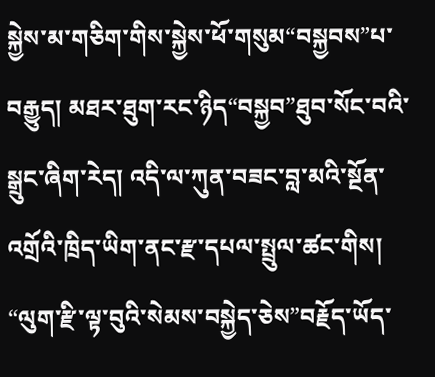སྐྱེས་མ་གཅིག་གིས་སྐྱེས་ཕོ་གསུམ“བསྐྱབས”པ་བརྒྱུད། མཐར་ཐུག་རང་ཉིད“བསྐྱབ”ཐུབ་སོང་བའི་སྒྲུང་ཞིག་རེད། འདི་ལ་ཀུན་བཟང་བླ་མའི་སྔོན་འགྲོའི་ཁྲིད་ཡིག་ནང་རྫ་དཔལ་སྤྲུལ་ཚང་གིས། “ལུག་རྫི་ལྟ་བུའི་སེམས་བསྐྱེད་ཅེས”བརྗོད་ཡོད་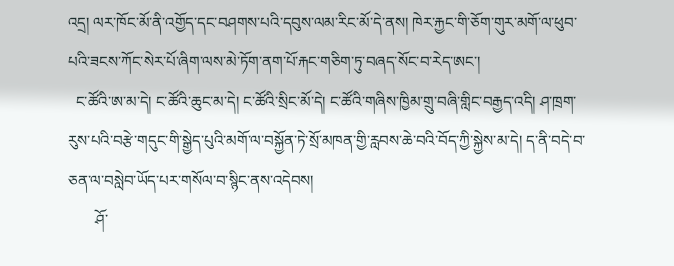འདྲ། ལར་ཁོང་མོ་ནི་འགྱོད་དང་བཤགས་པའི་དབུས་ལམ་རིང་མོ་དེ་ནས། ཁེར་རྐྱང་གི་ཅོག་གུར་མགོ་ལ་ཕུབ་པའི་ཟངས་ཀོང་སེར་པོ་ཞིག་ལས་མེ་ཏོག་ནག་པོ་རྐང་གཅིག་ཏུ་བཞད་སོང་བ་རེད་ཨང་།
  ང་ཚོའི་ཨ་མ་དེ། ང་ཚོའི་ཆུང་མ་དེ། ང་ཚོའི་སྲིང་མོ་དེ། ང་ཚོའི་གཞིས་ཁྱིམ་གྲུ་བཞི་གླིང་བརྒྱད་འདི། ཤ་ཁྲག་རུས་པའི་བརྩེ་གདུང་གི་སྒྱེད་པུའི་མགོ་ལ་བསྐྱོན་ཏེ་སྲོ་མཁན་གྱི་རླབས་ཆེ་བའི་བོད་ཀྱི་སྐྱེས་མ་དེ། ད་ནི་བདེ་བ་ཅན་ལ་བསླེབ་ཡོད་པར་གསོལ་བ་སྙིང་ནས་འདེབས།
       ཤོ་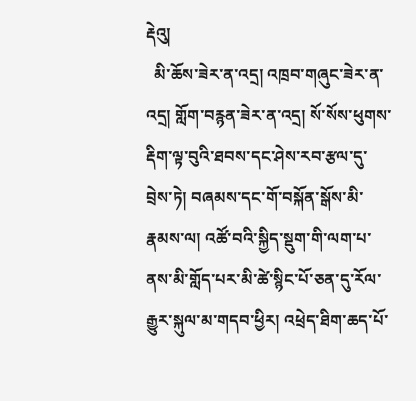རྡེའུ།
  མི་ཆོས་ཟེར་ན་འདྲ། འཁྲབ་གཞུང་ཟེར་ན་འདྲ། གློག་བརྙན་ཟེར་ན་འདྲ། སོ་སོས་ཕུགས་རྡིག་ལྟ་བུའི་ཐབས་དང་ཤེས་རབ་རྩལ་དུ་བྲེས་ཏེ། བཞམས་དང་གོ་བསྐོན་སྒོས་མི་རྣམས་ལ། འཚོ་བའི་སྐྱིད་སྡུག་གི་ལག་པ་ནས་མི་གློད་པར་མི་ཚེ་སྙིང་པོ་ཅན་དུ་རོལ་རྒྱུར་སྐུལ་མ་གདབ་ཕྱིར། འཕྲེད་ཐིག་ཆད་པོ་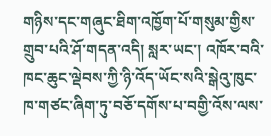གཉིས་དང་གཞུང་ཐིག་འཁྱོག་པོ་གསུམ་གྱིས་གྲུབ་པའི་ཤོ་གདན་འདི། སླར་ཡང་། འཁོར་བའི་ཁང་ཆུང་ལྡེབས་ཀྱི་ཉི་འོད་ཡོང་སའི་སྒེའུ་ཁུང་ཁ་གཙང་ཞིག་ཏུ་བཅོ་དགོས་པ་བགྱི་འོས་ལས་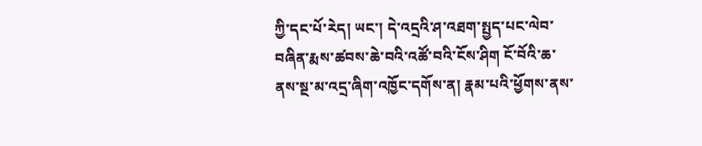ཀྱི་དང་པོ་རེད། ཡང་། དེ་འདྲའི་ཤ་འཐག་སྤྱད་པང་ལེབ་བཞིན་རྨས་ཚབས་ཆེ་བའི་འཚོ་བའི་ངོས་ཤིག ངོ་བོའི་ཆ་ནས་སྔ་མ་འདྲ་ཞིག་འཁྱོང་དགོས་ན། རྣམ་པའི་ཕྱོགས་ནས་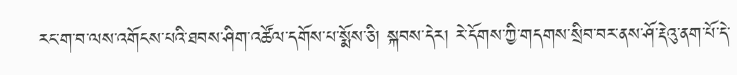རང་ག་བ་ལས་འགོངས་པའི་ཐབས་ཤིག་འཚོལ་དགོས་པ་སྨོས་ཅི། སྐབས་དེར། རེ་དོགས་ཀྱི་གདགས་སྲིབ་བར་ནས་ཤོ་རྡེའུ་ནག་པོ་དེ་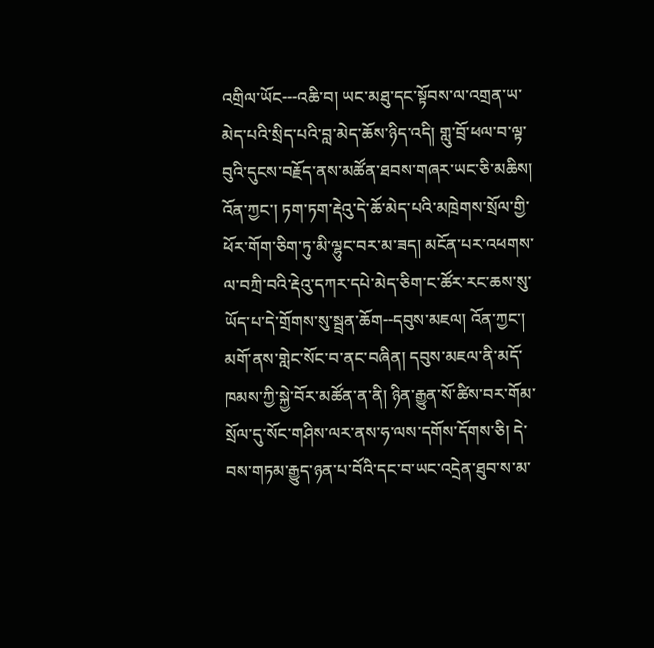འགྲིལ་ཡོང---འཆི་བ། ཡང་མཐུ་དང་སྟོབས་ལ་འགྲན་ཡ་མེད་པའི་སྲིད་པའི་བླ་མེད་ཆོས་ཉིད་འདི། གླུ་བྲོ་ཕལ་བ་ལྟ་བུའི་དུངས་བརྗོད་ནས་མཚོན་ཐབས་གཞར་ཡང་ཅི་མཆིས། འོན་ཀྱང་། ཏག་ཏག་རྡེའུ་དེ་ཆོ་མེད་པའི་མཁྲེགས་སྲོལ་གྱི་ཕོར་གོག་ཅིག་ཏུ་མི་ལྷུང་བར་མ་ཟད། མངོན་པར་འཕགས་ལ་བཀྲི་བའི་རྡེའུ་དཀར་དཔེ་མེད་ཅིག་ང་ཚོར་རང་ཆས་སུ་ཡོད་པ་དེ་གྲོགས་སུ་སྦྲན་ཆོག--དབུས་མཇལ། འོན་ཀྱང་། མགོ་ནས་གླེང་སོང་བ་ནང་བཞིན། དབུས་མཇལ་ནི་མདོ་ཁམས་ཀྱི་སྐྱེ་བོར་མཚོན་ན་ནི། ཉིན་རྒྱུན་སོ་ཚིས་བར་གོམ་སྲོལ་དུ་སོང་གཤིས་ལར་ནས་ཧ་ལས་དགོས་དོགས་ཅི། དེ་བས་གཏམ་རྒྱུད་ཉན་པ་བོའི་དང་བ་ཡང་འདྲེན་ཐུབ་ས་མ་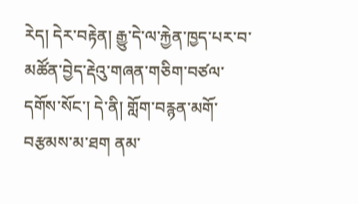རེད། དེར་བརྟེན། རྒྱུ་དེ་ལ་རྐྱེན་ཁྱད་པར་བ་མཚོན་བྱེད་རྡེའུ་གཞན་གཅིག་བཙལ་དགོས་སོང་། དེ་ནི། གློག་བརྙན་མགོ་བརྩམས་མ་ཐག ནམ་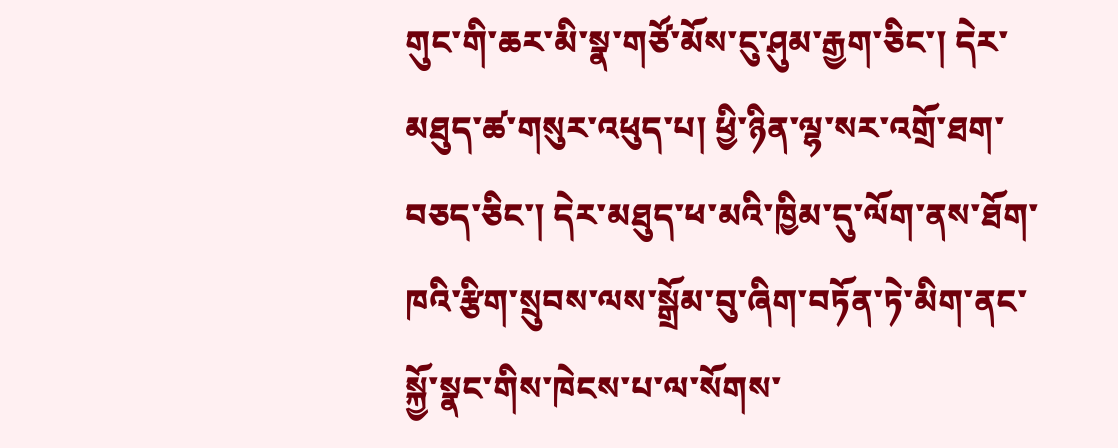གུང་གི་ཆར་མི་སྣ་གཙོ་མོས་ངུ་ཤུམ་རྒྱག་ཅིང་། དེར་མཐུད་ཚ་གསུར་འཕུད་པ། ཕྱི་ཉིན་ལྷ་སར་འགྲོ་ཐག་བཅད་ཅིང་། དེར་མཐུད་ཕ་མའི་ཁྱིམ་དུ་ལོག་ནས་ཐོག་ཁའི་རྩིག་སྲུབས་ལས་སྒྲོམ་བུ་ཞིག་བཏོན་ཏེ་མིག་ནང་སྐྱོ་སྣང་གིས་ཁེངས་པ་ལ་སོགས་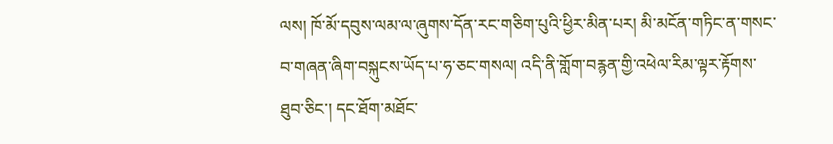ལས། ཁོ་མོ་དབུས་ལམ་ལ་ཞུགས་དོན་རང་གཅིག་པུའི་ཕྱིར་མིན་པར། མི་མངོན་གཏིང་ན་གསང་བ་གཞན་ཞིག་བསྐུངས་ཡོད་པ་ཧ་ཅང་གསལ། འདི་ནི་གློག་བརྙན་གྱི་འཕེལ་རིམ་ལྟར་རྟོགས་ཐུབ་ཅིང་། དང་ཐོག་མཐོང་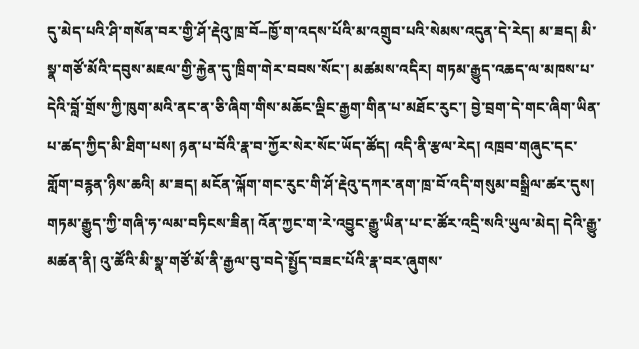དུ་མེད་པའི་ཤི་གསོན་བར་གྱི་ཤོ་རྡེའུ་ཁྲ་བོ--ཁྱོ་ག་འདས་པོའི་མ་འགྲུབ་པའི་སེམས་འདུན་དེ་རེད། མ་ཟད། མི་སྣ་གཙོ་མོའི་དབུས་མཇལ་གྱི་རྐྱེན་དུ་ཁྲིག་གེར་བབས་སོང་། མཚམས་འདིར། གཏམ་རྒྱུད་འཆད་ལ་མཁས་པ་དེའི་བློ་གྲོས་ཀྱི་ཁུག་མའི་ནང་ན་ཅི་ཞིག་གིས་མཆོང་ལྡིང་རྒྱག་གིན་པ་མཐོང་རུང་། བྱེ་བྲག་དེ་གང་ཞིག་ཡིན་པ་ཚད་ཀྱིད་མི་ཐིག་པས། ཉན་པ་བོའི་རྣ་བ་ཀྱོར་སེར་སོང་ཡོད་ཚོད། འདི་ནི་རྩལ་རེད། འཁྲབ་གཞུང་དང་གློག་བརྙན་ཉིས་ཆའི། མ་ཟད། མངོན་ལྐོག་གང་རུང་གི་ཤོ་རྡེའུ་དཀར་ནག་ཁྲ་བོ་འདི་གསུམ་བསྒྲིལ་ཚར་དུས། གཏམ་རྒྱུད་ཀྱི་གཞི་ཧ་ལམ་བཏིངས་ཟིན། འོན་ཀྱང་ག་རེ་འབྱུང་རྒྱུ་ཡིན་པ་ང་ཚོར་འདྲི་སའི་ཡུལ་མེད། དེའི་རྒྱུ་མཚན་ནི། འུ་ཚོའི་མི་སྣ་གཙོ་མོ་ནི་རྒྱལ་བུ་བདེ་སྤྱོད་བཟང་པོའི་རྣ་བར་ཞུགས་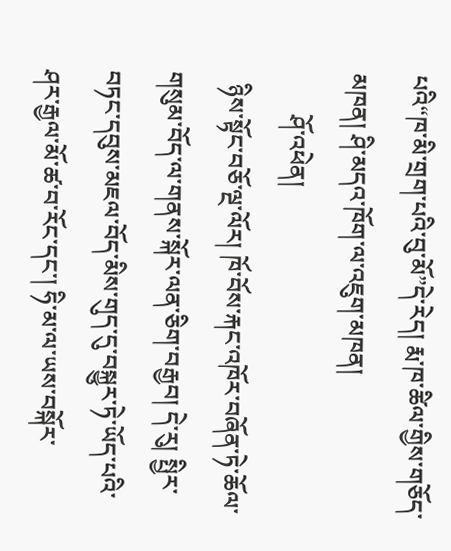པའི“ཁ་མི་གྲག་པའི་བུ་མོ”དེ་རེད། རྨ་ཁ་ཚིལ་གྱིས་གཅོད་མཁན། ཤི་མདའ་ཁོག་ལ་འཇུག་མཁན།
       ཤོ་འཕེན།
  ཉིས་སྟོང་བཅོ་ལྔ་ལོར། ཁོ་བོས་རྐང་འཁོར་བཞོན་ཏེ་ཆོལ་གསུམ་བོད་ལ་གནས་སྐོར་ལན་ཅིག་བརྒྱབ། དེ་རུ། སྤྱིར་བཏང་དབུས་མཇལ་བོད་མིས་གུད་དུ་བསྐྱུར་ཏེ་ཡོད་པའི་ཤར་རྒྱལ་མོ་ཚ་བ་རོང་དང་། ཧི་མ་ལ་ཡས་བསྐོར་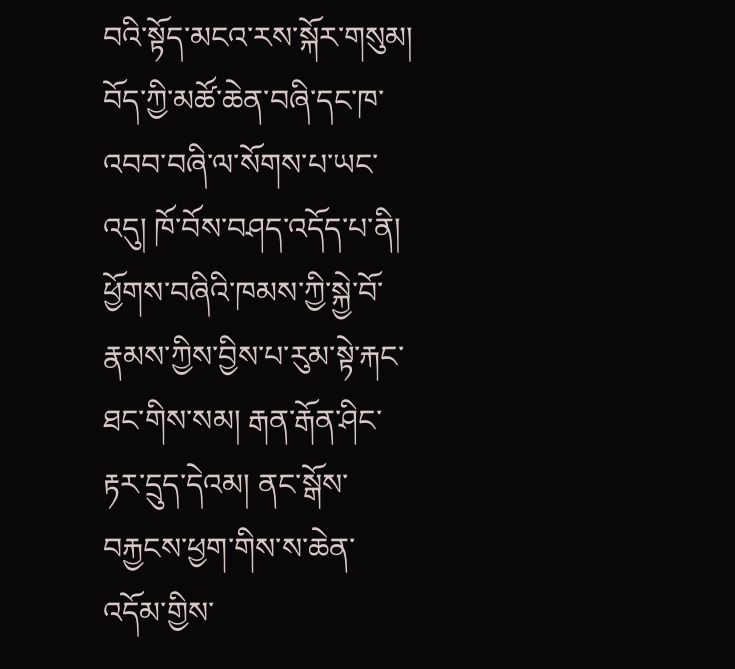བའི་སྟོད་མངའ་རས་སྐོར་གསུམ། བོད་ཀྱི་མཚོ་ཆེན་བཞི་དང་ཁ་འབབ་བཞི་ལ་སོགས་པ་ཡང་འདུ། ཁོ་བོས་བཤད་འདོད་པ་ནི། ཕྱོགས་བཞིའི་ཁམས་ཀྱི་སྐྱེ་བོ་རྣམས་ཀྱིས་བྱིས་པ་རུམ་སྟེ་རྐང་ཐང་གིས་སམ། རྒན་རྒོན་ཤིང་རྟར་དྲུད་དེའམ། ནང་སྒོས་བརྐྱངས་ཕྱག་གིས་ས་ཆེན་འདོམ་གྱིས་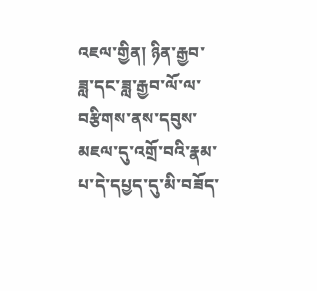འཇལ་གྱིན། ཉིན་རྒྱབ་ཟླ་དང་ཟླ་རྒྱབ་ལོ་ལ་བརྩིགས་ནས་དབུས་མཇལ་དུ་འགྲོ་བའི་རྣམ་པ་དེ་དཔྱད་དུ་མི་བཟོད་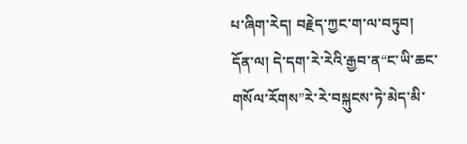པ་ཞིག་རེད། བརྗེད་ཀྱང་ག་ལ་བཏུབ། དོན་ལ། དེ་དག་རེ་རེའི་རྒྱབ་ན“ང་ཡི་ཆང་གསོལ་རོགས”རེ་རེ་བསྐུངས་ཏེ་མེད་མི་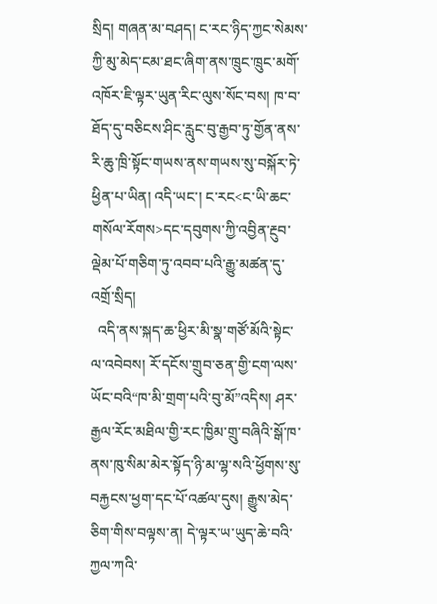སྲིད། གཞན་མ་བཤད། ང་རང་ཉིད་ཀྱང་སེམས་ཀྱི་མུ་མེད་ངམ་ཐང་ཞིག་ནས་ཁྲུང་ཁྲུང་མགོ་འཁོར་ཇི་ལྟར་ཡུན་རིང་ལུས་སོང་བས། ཁ་བ་ཐོད་དུ་བཅིངས་ཤིང་རླུང་བུ་རྒྱབ་ཏུ་གྱོན་ནས་རི་ཆུ་ཁྲི་སྟོང་གཡས་ནས་གཡས་སུ་བསྐོར་ཏེ་ཕྱིན་པ་ཡིན། འདི་ཡང་། ང་རང<ང་ཡི་ཆང་གསོལ་རོགས>དང་དབུགས་ཀྱི་འབྱིན་རྔུབ་ལྡེམ་པོ་གཅིག་ཏུ་འབབ་པའི་རྒྱུ་མཚན་དུ་འགྲོ་སྲིད།
  འདི་ནས་སྐད་ཆ་ཕྱིར་མི་སྣ་གཙོ་མོའི་སྟེང་ལ་འབེབས། རོ་དངོས་གྲུབ་ཅན་གྱི་ངག་ལས་ཡོང་བའི“ཁ་མི་གྲག་པའི་བུ་མོ”འདིས། ཤར་རྒྱལ་རོང་མཐིལ་གྱི་རང་ཁྱིམ་གྲུ་བཞིའི་སྒོ་ཁ་ནས་ཁུ་སིམ་མེར་སྟོད་ཉི་མ་ལྷ་སའི་ཕྱོགས་སུ་བརྐྱངས་ཕྱག་དང་པོ་འཚལ་དུས། རྒྱུས་མེད་ཅིག་གིས་བལྟས་ན། དེ་ལྟར་ཡ་ཡུད་ཆེ་བའི་ཀྱལ་ཀའི་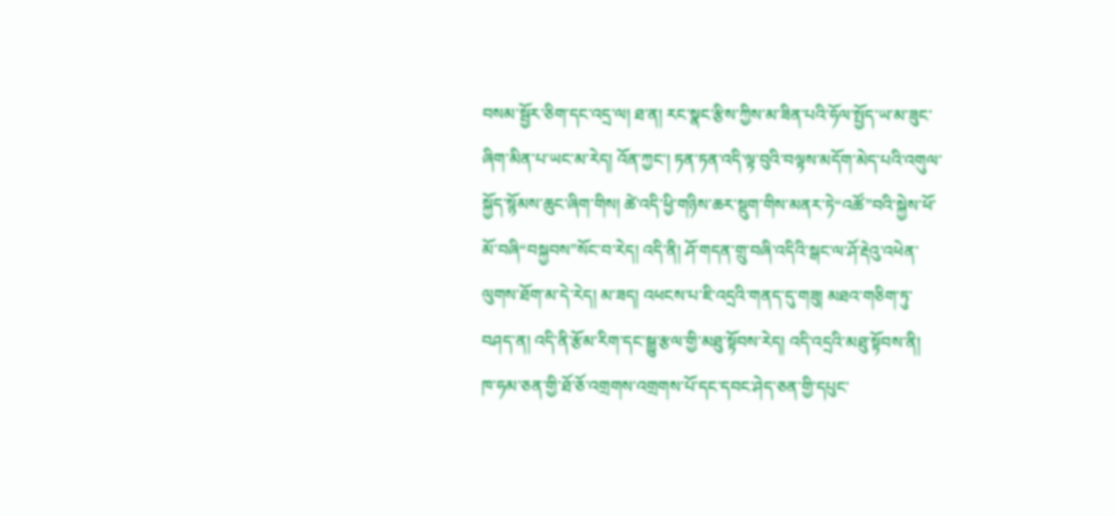བསམ་སྦྱོར་ཅིག་དང་འདྲ་ལ། ཐ་ན། རང་སྣང་རྩིས་ཀྱིས་མ་ཟིན་པའི་ཧོལ་སྤྱོད་ཡ་མ་ཟུང་ཞིག་མིན་པ་ཡང་མ་རེད། འོན་ཀྱང་། ཏན་ཏན་འདི་ལྟ་བུའི་བལྟས་མདོག་མེད་པའི་འགུལ་སྐྱོད་སྙོམས་ཆུང་ཞིག་གིས། ཚེ་འདི་ཕྱི་གཉིས་ཆར་སྡུག་གིས་མནར་ཏེ“འཚོ”བའི་སྐྱེས་ཕོ་མོ་བཞི“བསྐྱབས”སོང་བ་རེད། འདི་ནི། ཤོ་གདན་གྲུ་བཞི་འདིའི་སྒང་ལ་ཤོ་རྡེའུ་འཕེན་ལུགས་ཐོག་མ་དེ་རེད། མ་ཟད། འཕངས་པ་ཇི་འདྲའི་གནད་དུ་གཟུ། མཐའ་གཅིག་ཏུ་བཤད་ན། འདི་ནི་རྩོམ་རིག་དང་སྒྱུ་རྩལ་གྱི་མཐུ་སྟོབས་རེད། འདི་འདྲའི་མཐུ་སྟོབས་ནི། ཁ་ཧམ་ཅན་གྱི་ཐོ་ཅོ་འགྲགས་འགྲགས་པོ་དང་དབང་ཤེད་ཅན་གྱི་དཔུང་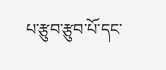པ་རྩུབ་རྩུབ་པོ་དང་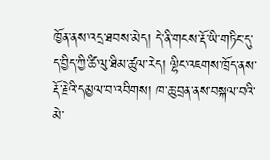ཁྱོན་ནས་འདྲ་ཐབས་མེད། དེ་ནི་གངས་རྡོ་ཡི་གཏིང་དུ་ད་བྱིད་ཀྱི་ཚི་ལུ་ཐིམ་ཚུལ་རེད། ལྷིང་འཇགས་ཁྲོད་ནས་རྡོ་རྗེའི་དམྱལ་བ་འབིགས། ཁ་ཆུ་བྲན་ནས་བསྐལ་བའི་མེ་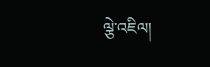ལྕེ་འཇིལ།